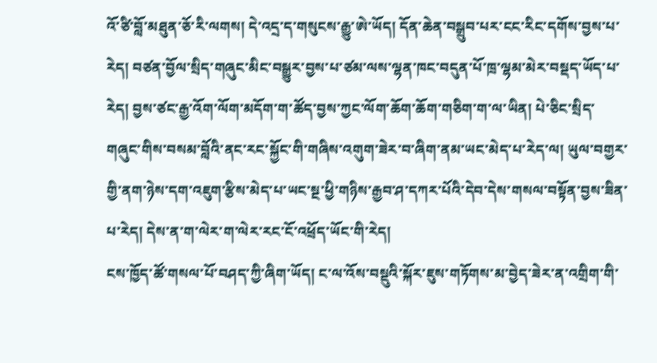འོ་ཙི་བློ་མཐུན་ཅོ་རི་ལགས། དེ་འདྲ་ད་གསུངས་རྒྱུ་ཨེ་ཡོད། དོན་ཆེན་བསྒྲུབ་པར་ངང་རིང་དགོས་བྱས་པ་རེད། བཙན་བྱོལ་སྲིད་གཞུང་མིང་བསྒྱུར་བྱས་པ་ཙམ་ལས་ལྷན་ཁང་བདུན་པོ་ཁྲ་ལྷམ་མེར་བསྡད་ཡོད་པ་རེད། བྱས་ཙང་རྒྱ་འོག་ལོག་མདོག་ག་ཚོད་བྱས་ཀྱང་ལོག་ཆོག་ཆོག་གཅིག་ག་ལ་ཡིན། པེ་ཅིང་སྲིད་གཞུང་གིས་བསམ་བློའི་ནང་རང་སྐྱོང་གི་གཞིས་འགུག་ཟེར་བ་ཞིག་ནམ་ཡང་མེད་པ་རེད་ལ། ཡུལ་བགྱར་གྱི་ནག་ཉེས་དག་འཇུག་རྩིས་མེད་པ་ཡང་སྔ་ཕྱི་གཉིས་རྒྱབ་ཤ་དཀར་པོའི་དེབ་དེས་གསལ་བསྟོན་བྱས་ཟིན་པ་རེད། དེས་ན་ག་ལེར་ག་ལེར་རང་ངོ་འཕྲོད་ཡོང་གི་རེད།
ངས་ཁྱོད་ཚོ་གསལ་པོ་བཤད་ཀྱི་ཞིག་ཡོད། ང་ལ་འོས་བསྡུའི་སྐོར་ཇུས་གཏོགས་མ་བྱེད་ཟེར་ན་འགྲིག་གི་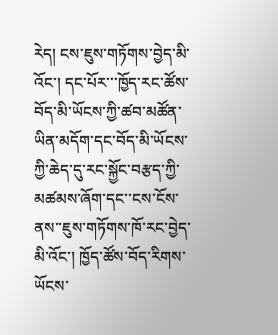རེད། ངས་ཇུས་གཏོགས་བྱེད་མི་འོང་། དང་པོར་་་ཁྱོད་རང་ཚོས་བོད་མི་ཡོངས་ཀྱི་ཚབ་མཚོན་ཡིན་མདོག་དང་བོད་མི་ཡོངས་ཀྱི་ཆེད་དུ་རང་སྐྱོང་བརྩད་ཀྱི་མཚམས་ཞོག་དང་་ངས་ངོས་ནས་་ཇུས་གཏོགས་ཁོ་རང་བྱེད་མི་འོང་། ཁྱོད་ཚོས་བོད་རིགས་ཡོངས་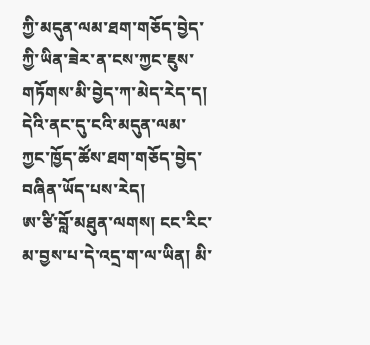ཀྱི་མདུན་ལམ་ཐག་གཅོད་བྱེད་ཀྱི་ཡིན་ཟེར་ན་ངས་ཀྱང་ཇུས་གཏོགས་མི་བྱེད་ཀ་མེད་རེད་ད། དེའི་ནང་དུ་ངའི་མདུན་ལམ་ཀྱང་ཁྱོད་ཚོས་ཐག་གཅོད་བྱེད་བཞིན་ཡོད་པས་རེད།
ཨ་ཙི་བློ་མཐུན་ལགས། ངང་རིང་མ་བྱས་པ་དེ་འདྲ་ག་ལ་ཡིན། མི་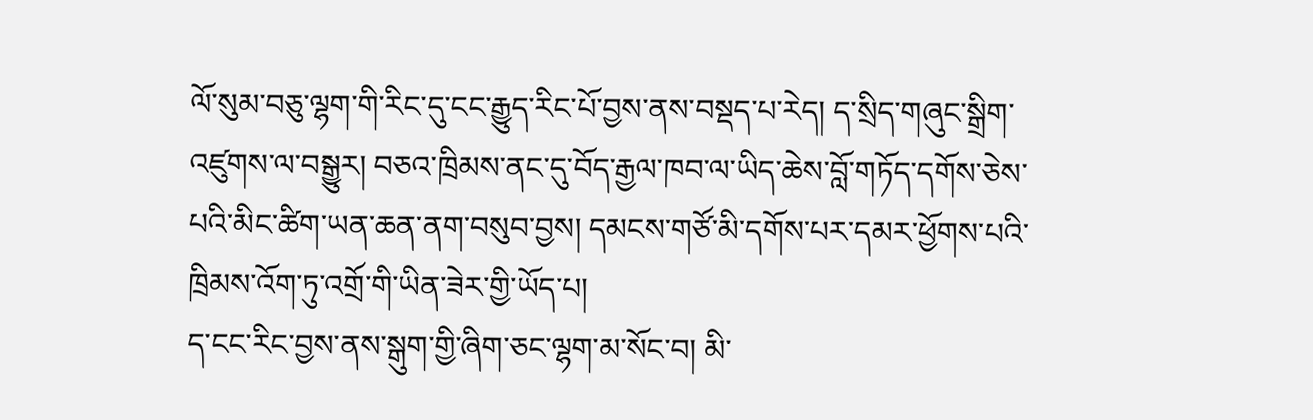ལོ་སུམ་བཅུ་ལྷག་གི་རིང་དུ་ངང་རྒྱུད་རིང་པོ་བྱས་ནས་བསྡད་པ་རེད། ད་སྲིད་གཞུང་སྒྲིག་འཛུགས་ལ་བསྒྱུར། བཅའ་ཁྲིམས་ནང་དུ་བོད་རྒྱལ་ཁབ་ལ་ཡིད་ཆེས་བློ་གཏོད་དགོས་ཅེས་པའི་མིང་ཚིག་ཡན་ཆན་ནག་བསུབ་བྱས། དམངས་གཙོ་མི་དགོས་པར་དམར་ཕྱོགས་པའི་ཁྲིམས་འོག་ཏུ་འགྲོ་གི་ཡིན་ཟེར་གྱི་ཡོད་པ།
ད་ངང་རིང་བྱས་ནས་སྒུག་གྱི་ཞིག་ཅང་ལྷག་མ་སོང་བ། མི་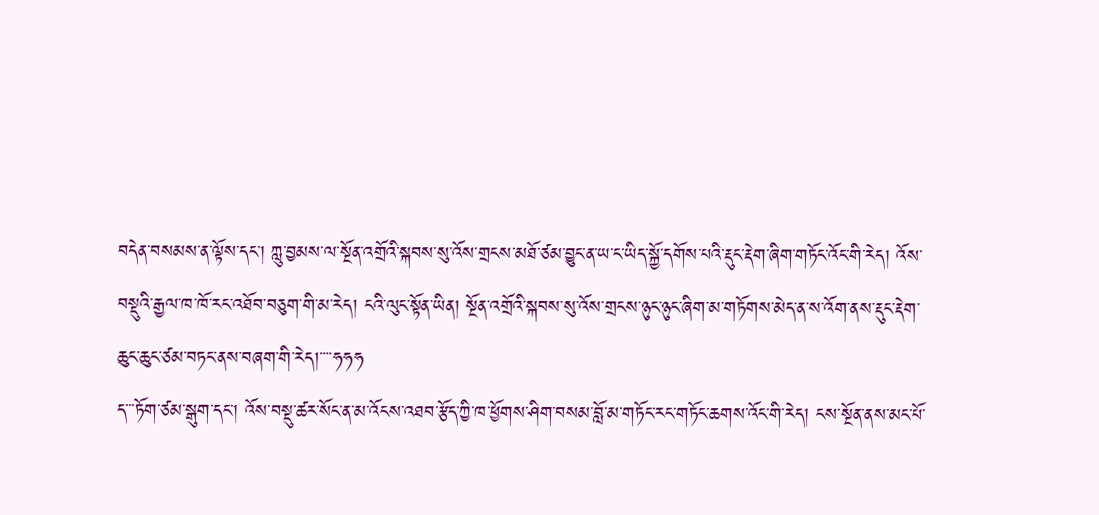བདེན་བསམས་ན་ལྟོས་དང་། ཀླུ་བྱམས་ལ་སྔོན་འགྲོའི་སྐབས་སུ་འོས་གྲངས་མཐོ་ཙམ་བྱུང་ན་ཡ་ང་ཡིད་སྐྱོ་དགོས་པའི་རྡུང་རྡེག་ཞིག་གཏོང་འོང་གི་རེད། འོས་བསྡུའི་རྒྱལ་ཁ་ཁོ་རང་འཐོབ་བཅུག་གི་མ་རེད། ངའི་ལུང་སྟོན་ཡིན། སྔོན་འགྲོའི་སྐབས་སུ་འོས་གྲངས་ཉུང་ཉུང་ཞིག་མ་གཏོགས་མེད་ན་ས་འོག་ནས་རྡུང་རྡེག་ཆུང་ཆུང་ཙམ་བཏང་ནས་བཞག་གི་རེད།་་་་ཧཧཧ
ད་་་ཏོག་ཙམ་སྒུག་དང་། འོས་བསྡུ་ཚར་སོང་ན་མ་འོངས་འཐབ་རྩོད་ཀྱི་ཁ་ཕྱོགས་ཤིག་བསམ་བློ་མ་གཏོང་རང་གཏོང་ཆགས་འོང་གི་རེད། ངས་སྔོན་ནས་མང་པོ་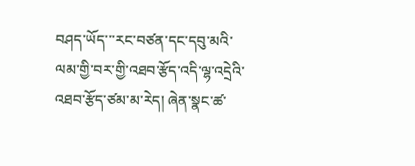བཤད་ཡོད་་་རང་བཙན་དང་དབུ་མའི་ལམ་གྱི་བར་གྱི་འཐབ་རྩོད་འདི་ལྷ་འདྲེའི་འཐབ་རྩོད་ཙམ་མ་རེད། ཞེན་སྣང་ཚ་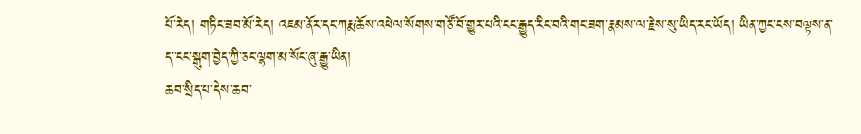པོ་རེད། གཏིང་ཟབ་མོ་རེད། འཇམ་ནོར་དང་ཀརྨ་ཆོས་འཕེལ་སོགས་གཙོ་བོ་གྱུར་པའི་ངང་རྒྱུད་རིང་བའི་གང་ཟག་རྣམས་ལ་རྗེས་སུ་ཡིད་རང་ཡོད། ཡིན་ཀྱང་ངས་བལྟས་ན་ད་་ངང་སྒུག་བྱེད་ཀྱི་ཅང་ལྷག་མ་སོང་ཞུ་རྒྱུ་ཡིན།
ཆབ་སྲིད་པ་དེས་ཆབ་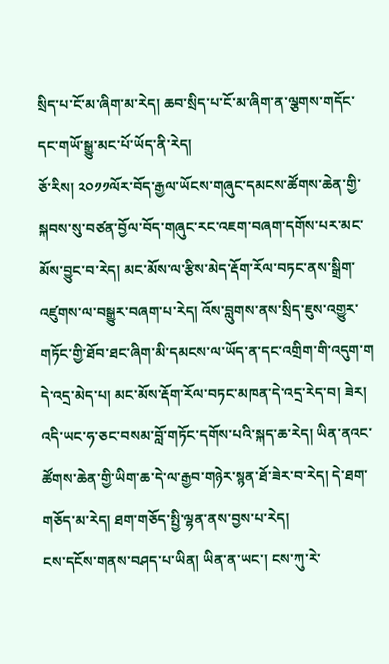སྲིད་པ་ངོ་མ་ཞིག་མ་རེད། ཆབ་སྲིད་པ་ངོ་མ་ཞིག་ན་ལྕགས་གདོང་དང་གཡོ་སྒྱུ་མང་པོ་ཡོད་ནི་རེད།
ཅོ་རིས། ༢༠༡༡ལོར་བོད་རྒྱལ་ཡོངས་གཞུང་དམངས་ཚོགས་ཆེན་གྱི་སྐབས་སུ་བཙན་བྱོལ་བོད་གཞུང་རང་འཇག་བཞག་དགོས་པར་མང་མོས་བྱུང་བ་རེད། མང་མོས་ལ་རྩིས་མེད་རྡོག་རོལ་བཏང་ནས་སྒྲིག་འཛུགས་ལ་བསྒྱུར་བཞག་པ་རེད། འོས་བླུགས་ནས་སྲིད་ཇུས་འགྱུར་གཏོང་གྱི་ཐོབ་ཐང་ཞིག་མི་དམངས་ལ་ཡོད་ན་དང་འགྲིག་གི་འདུག་ག དེ་འདྲ་མེད་པ། མང་མོས་རྡོག་རོལ་བཏང་མཁན་དེ་འདྲ་རེད་བ། ཟེར།
འདི་ཡང་ཧ་ཅང་བསམ་བློ་གཏོང་དགོས་པའི་སྐད་ཆ་རེད། ཡིན་ནའང་ཚོགས་ཆེན་གྱི་ཡིག་ཆ་དེ་ལ་རྒྱབ་གཉེར་སྙན་ཐོ་ཟེར་བ་རེད། དེ་ཐག་གཅོད་མ་རེད། ཐག་གཅོད་སྤྱི་ལྷན་ནས་བྱས་པ་རེད།
ངས་དངོས་གནས་བཤད་པ་ཡིན། ཡིན་ན་ཡང་། ངས་ཀུ་རེ་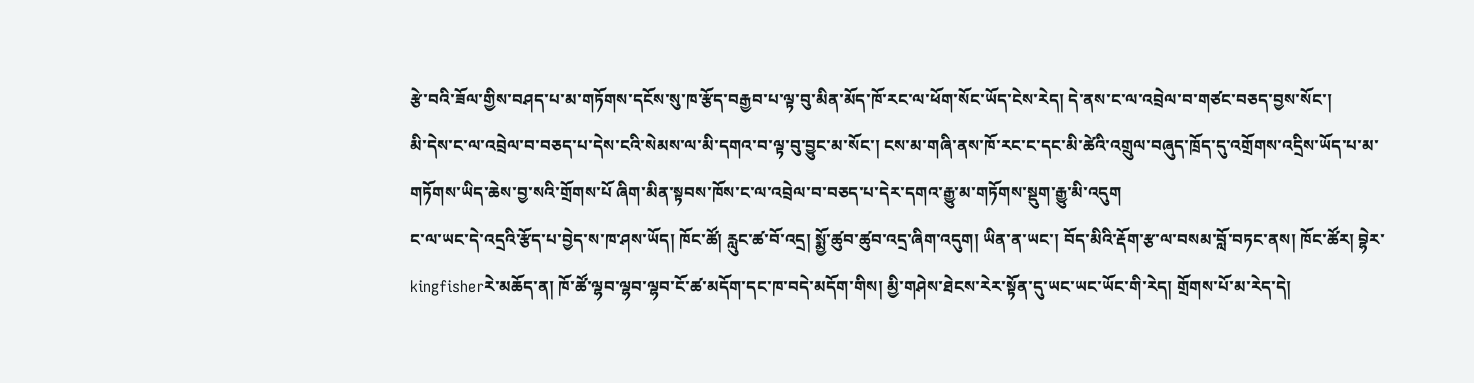རྩེ་བའི་ཟོལ་གྱིས་བཤད་པ་མ་གཏོགས་དངོས་སུ་ཁ་རྩོད་བརྒྱབ་པ་ལྟ་བུ་མིན་མོད་ཁོ་རང་ལ་ཕོག་སོང་ཡོད་ངེས་རེད། དེ་ནས་ང་ལ་འབྲེལ་བ་གཙང་བཅད་བྱས་སོང་།
མི་དེས་ང་ལ་འབྲེལ་བ་བཅད་པ་དེས་ངའི་སེམས་ལ་མི་དགའ་བ་ལྟ་བུ་བྱུང་མ་སོང་། ངས་མ་གཞི་ནས་ཁོ་རང་ང་དང་མི་ཚེའི་འགྲུལ་བཞུད་ཁྲོད་དུ་འགྲོགས་འདྲིས་ཡོད་པ་མ་གཏོགས་ཡིད་ཆེས་བྱ་སའི་གྲོགས་པོ ཞིག་མིན་སྟབས་ཁོས་ང་ལ་འབྲེལ་བ་བཅད་པ་དེར་དགའ་རྒྱུ་མ་གཏོགས་སྡུག་རྒྱུ་མི་འདུག
ང་ལ་ཡང་དེ་འདྲའི་རྩོད་པ་བྱེད་ས་ཁ་ཤས་ཡོད། ཁོང་ཚོ། རླུང་ཚ་བོ་འདྲ། སྨྱོ་ཚུབ་ཚུབ་འདྲ་ཞིག་འདུག། ཡིན་ན་ཡང་། བོད་མིའི་རྡོག་རྩ་ལ་བསམ་བློ་བཏང་ནས། ཁོང་ཚོར། བྷེར་kingfisherརེ་མཆོད་ན། ཁོ་ཚོ་ལྷབ་ལྷབ་ལྷབ་ངོ་ཚ་མདོག་དང་ཁ་བདེ་མདོག་གིས། མྱི་གཤེས་ཐེངས་རེར་སྟོན་དུ་ཡང་ཡང་ཡོང་གི་རེད། གྲོགས་པོ་མ་རེད་དེ།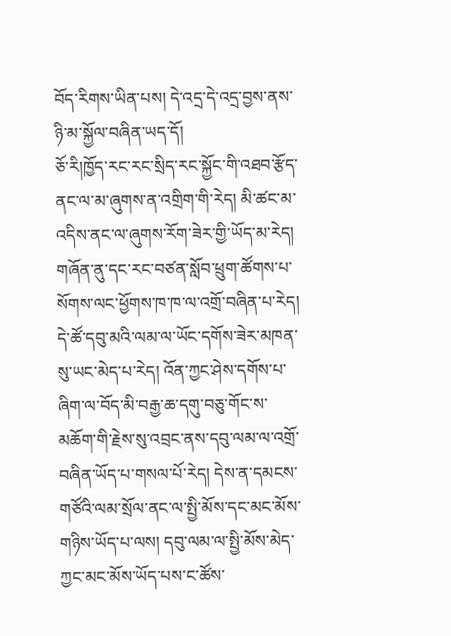བོད་རིགས་ཡིན་པས། དེ་འདྲ་དེ་འདྲ་བྱས་ནས་ཉི་མ་སྐྱོལ་བཞིན་ཡད་དོ།
ཅོ་རི།ཁྱོད་རང་རང་སྲིད་རང་སྐྱོང་གི་འཐབ་རྩོད་ནང་ལ་མ་ཞུགས་ན་འགྲིག་གི་རེད། མི་ཚང་མ་འདིས་ནང་ལ་ཞུགས་རོག་ཟེར་གྱི་ཡོད་མ་རེད། གཞོན་ནུ་དང་རང་བཙན་སློབ་ཕྲུག་ཚོགས་པ་སོགས་ལང་ཕྱོགས་ཁ་ཁ་ལ་འགྲོ་བཞིན་པ་རེད། དེ་ཚོ་དབུ་མའི་ལམ་ལ་ཡོང་དགོས་ཟེར་མཁན་སུ་ཡང་མེད་པ་རེད། འོན་ཀྱང་ཤེས་དགོས་པ་ཞིག་ལ་བོད་མི་བརྒྱ་ཆ་དགུ་བཅུ་གོང་ས་མཆོག་གི་རྗེས་སུ་འབྲང་ནས་དབུ་ལམ་ལ་འགྲོ་བཞིན་ཡོད་པ་གསལ་པོ་རེད། དེས་ན་དམངས་གཙོའི་ལམ་སྲོལ་ནང་ལ་སྤྱི་མོས་དང་མང་མོས་གཉིས་ཡོད་པ་ལས། དབུ་ལམ་ལ་སྤྱི་མོས་མེད་ཀྱང་མང་མོས་ཡོད་པས་ང་ཚོས་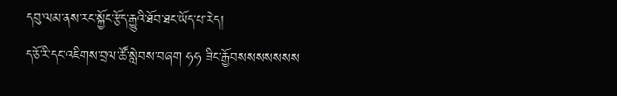དབུ་ལམ་ནས་རང་སྐྱོང་རྩོད་རྒྱུའི་ཐོབ་ཐང་ཡོད་པ་རེད།
ད་ཅོ་རི་དང་འཇིགས་བྲལ་ཚོ་སླེབས་བཞག ཧཧ ཟིང་རྒྱོབསསསསསསས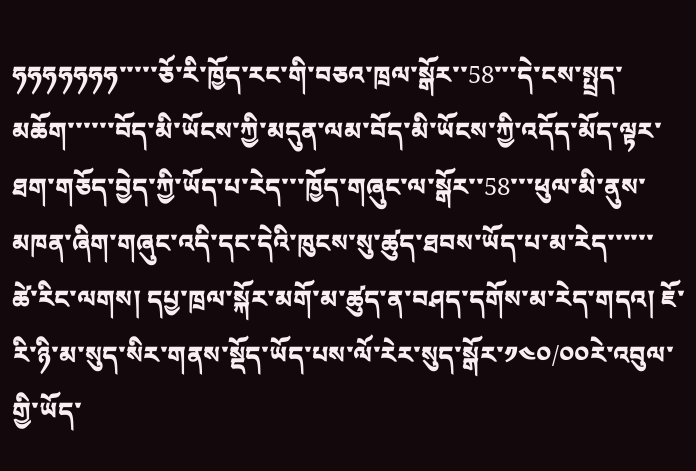ཧཧཧཧཧཧཧ་་་་་ཅོ་རི་ཁྱོད་རང་གི་བཅའ་ཁྲལ་སྒོར་་58་་་དེ་ངས་སྤྲད་མཆོག་་་་་་བོད་མི་ཡོངས་ཀྱི་མདུན་ལམ་བོད་མི་ཡོངས་ཀྱི་འདོད་མོད་ལྟར་ཐག་གཅོད་བྱེད་ཀྱི་ཡོད་པ་རེད་་་ཁྱོད་གཞུང་ལ་སྒོར་་58་་་ཕུལ་མི་ནུས་མཁན་ཞིག་གཞུང་འདི་དང་དེའི་ཁུངས་སུ་ཚུད་ཐབས་ཡོད་པ་མ་རེད་་་་་་
ཚེ་རིང་ལགས། དཔྱ་ཁྲལ་སྐོར་མགོ་མ་ཚུད་ན་བཤད་དགོས་མ་རེད་གདའ། ཇོ་རི་ཉི་མ་སུད་སིར་གནས་སྡོད་ཡོད་པས་ལོ་རེར་སུད་སྒོར་༡༤༠/༠༠རེ་འབུལ་གྱི་ཡོད་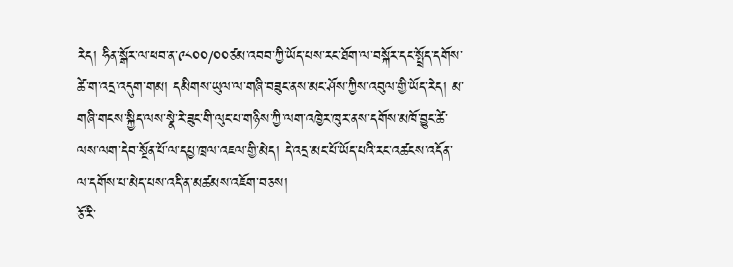རེད། ཧིན་སྒོར་ལ་ཕབ་ན་༩༨༠༠/༠༠ཙམ་འབབ་ཀྱི་ཡོད་པས་རང་ཐོག་ལ་བསྐོར་དང་སྤྲོད་དགོས་ཚེ་ག་འདྲ་འདུག་གམ། དམིགས་ཡུལ་ལ་གཞི་བཟུང་ནས་མང་ཤོས་ཀྱིས་འབུལ་གྱི་ཡོད་རེད། མ་གཞི་གངས་སྐྱིད་ལས་སྣེ་རེ་ཟུང་གི་ལུང་པ་གཉིས་ཀྱི་ལག་འཁྱེར་ཁུར་ནས་དགོས་མཁོ་བྱུང་ཚེ་ལས་ལག་དེབ་སྔོན་པོ་ལ་དཔྱ་ཁྲལ་འཇལ་གྱི་མེད། དེ་འདྲ་མང་པོ་ཡོད་པའི་རང་འཚངས་འདོན་ལ་དགོས་པ་མེད་པས་འདི་ན་མཚམས་འཇོག་བཅས།
ཅོ་རི་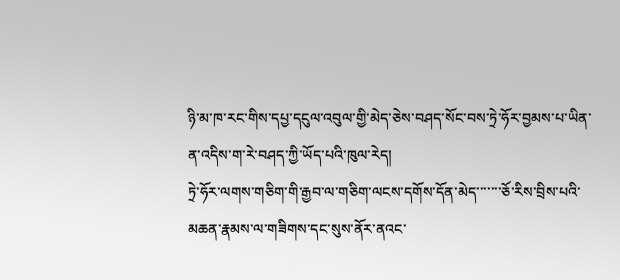ཉི་མ་ཁ་རང་གིས་དཔྱ་དངུལ་འབུལ་གྱི་མེད་ཅེས་བཤད་སོང་བས་ཏྲེ་ཧོར་བྱམས་པ་ཡིན་ན་འདིས་ག་རེ་བཤད་ཀྱི་ཡོད་པའི་ཁུལ་རེད།
ཏྲེ་ཧོར་ལགས་གཅིག་གི་རྒྱབ་ལ་གཅིག་ལངས་དགོས་དོན་མེད་་་་་་་ཅོ་རིས་བྲིས་པའི་མཆན་རྣམས་ལ་གཟིགས་དང་སུས་ནོར་ནའང་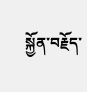སྐྱོན་བརྗོད་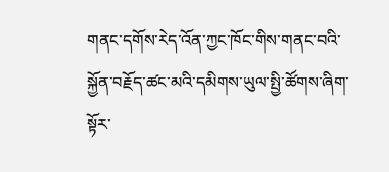གནང་དགོས་རེད་འོན་ཀྱང་ཁོང་གིས་གནང་བའི་སྐྱོན་བརྗོད་ཚང་མའི་དམིགས་ཡུལ་སྤྱི་ཚོགས་ཞིག་སྟོར་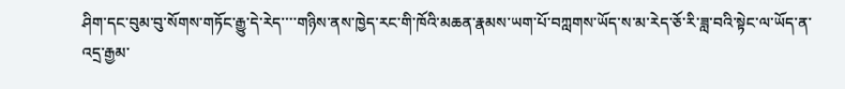ཤིག་དང་བུམ་བུ་སོགས་གཏོང་རྒྱུ་དེ་རེད་་་་གཉིས་ནས་ཁྱེད་རང་གི་ཁོའི་མཆན་རྣམས་ཡག་པོ་བཀླགས་ཡོད་ས་མ་རེད་ཅོ་རི་ཟླ་བའི་སྟེང་ལ་ཡོད་ན་འདྲ་རྒྱམ་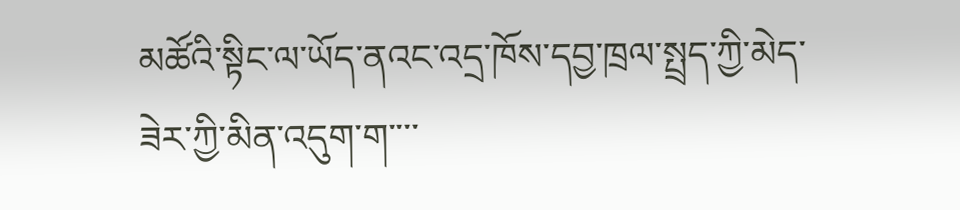མཚོའི་སྟིང་ལ་ཡོད་ནའང་འདྲ་ཁོས་དབྱ་ཁྲལ་སྤྲད་ཀྱི་མེད་ཟེར་ཀྱི་མིན་འདུག་ག་་་་